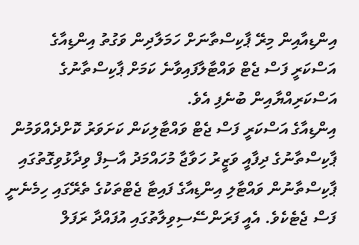އިންޑިއާއިން މިރޭ ޕާކިސްތާނަށް ހަމަލާދިން ވަގުތު އިންޑިއާގެ އަސްކަރީ ފަސް ޖެޓް ވައްޓާލާފައިވާނެ ކަމަށް ޕާކިސްތާނުގެ އަސްކަރިއްޔާއިން ބުނެފި އެވެ.
އިންޑިއާގެ އަސްކަރީ ފަސް ޖެޓް ވައްޓާލިކަން ކަށަވަރު ކޮށްދެއްވަމުން ޕާކިސްތާނުގެ ދިފާއީ ވަޒީރު ހަވާޖާ މުހައްމަދު އާސިފް ވިދާޅުވިގޮތުގައި ޕާކިސްތާނުން ވައްޓާލި އިންޑިއާގެ ފައިޓާ ޖެޓްތަކުގެ ތެރޭގައި ހިމެނެނީ ފަސް ޖެޓެކެވެ. އެއީ ފަރަންސޭސިވިލާތުގައި އުފައްދާ ރަފަލް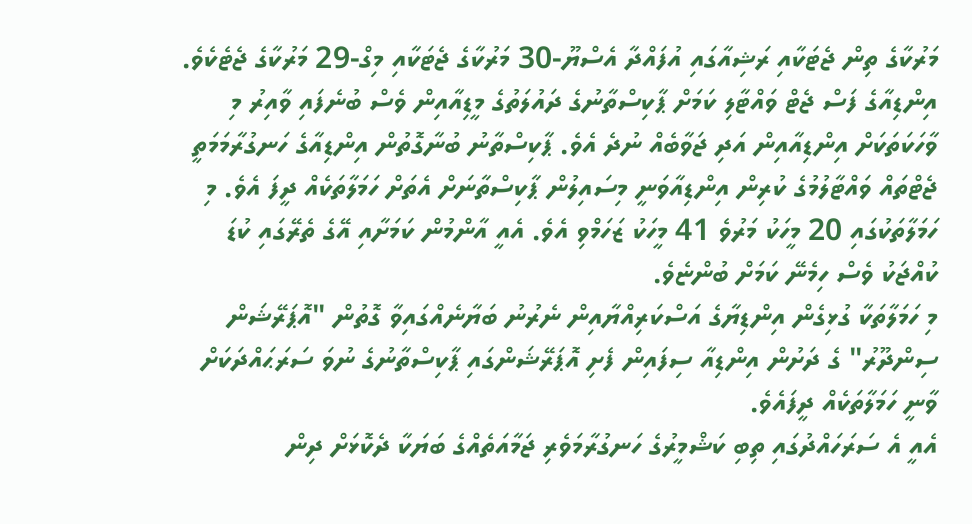މަރުކާގެ ތިން ޖެޓަކާއި ރަޝިއާގައި އުފައްދާ އެސްޔޫ-30 މަރުކާގެ ޖެޓަކާއި މިގް-29 މަރުކާގެ ޖެޓެކެވެ.
އިންޑިއާގެ ފަސް ޖެޓް ވައްޓާލި ކަމަށް ޕާކިސްތާނުގެ ދައުލަތުގެ މީޑިއާއިން ވެސް ބުނެފައި ވާއިރު މި ވާހަކަތަކަށް އިންޑިއާއިން އަދި ޖަވާބެއް ނުދެ އެވެ. ޕާކިސްތާނު ބުނާގޮތުން އިންޑިއާގެ ހަނގުރާމަމަތީ ޖެޓްތައް ވައްޓާލުމުގެ ކުރިން އިންޑިއާވަނީ މިސައިލުން ޕާކިސްތާނަށް އެތަށް ހަމަލާތަކެއް ދީފަ އެވެ. މި ހަމަލާތަކުގައި 20 މީހަކު މަރުވެ 41 މީހަކު ޒަހަމްވި އެވެ. އެއީ އާންމުން ކަމަށާއި އޭގެ ތެރޭގައި ކުޑަ ކުއްޖަކު ވެސް ހިމެނޭ ކަމަށް ބުންޏެވެ.
މި ހަމަލާތަކާ ގުޅިގެން އިންޑިޔާގެ އަސްކަރިއްޔާއިން ނެރުނު ބަޔާނެއްގައިވާ ގޮތުން "އޮޕަރޭޝަން ސިންދޫރު" ގެ ދަށުން އިންޑިއާ ސިފައިން ފެށި އޮޕަރޭޝަންގައި ޕާކިސްތާނުގެ ނުވަ ސަރަޙައްދަކަށް ވާނީ ހަމަލާތަކެއް ދީފައެވެ.
އެއީ އެ ސަރަހައްދުގައި ތިބި ކަޝްމީރުގެ ހަނގުރާމަވެރި ޖަމާއަތެއްގެ ބަޔަކާ ދެކޮޅަށް ދިން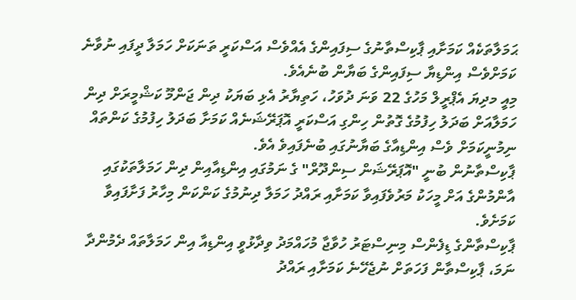ޙަމަލާތަކެއް ކަމަށާއި ޕާކިސްތާނުގެ ސިފައިންގެ އެއްވެސް އަސްކަރީ ތަނަކަށް ހަމަލާ ދީފައި ނުވާނެ ކަމަށްވެސް އިންޑިޔާ ސިފައިންގެ ބަޔާން ބުނެއެވެ.
މިއީ މދިޔަ އެޕްރީލް މަހުގެ 22 ވަނަ ދުވަހު، ހަތިޔާރު އެޅި ބަޔަކު ދިން ޖަންމޫ ކަޝްމީރަށް ދިން ހަމަލާއަށް ބަދަލު ހިފުމުގެ ގޮތުން ހިންގި އަސްކަރީ އޮޕަރޭޝަނެއް ކަމަށާ ބަދަލު ހިފުމުގެ ކަންތައް ނިމުނީކަމަށް ވެސް އިންޑިއާގެ ބަޔާނުގައި ބުނެފައިވެ އެވެ.
ޕާކިސްތާނުން ބުނީ "އޮޕަރޭޝަން ސިންދޫރް" ގެ ނަމުގައި އިންޑިއާއިން ދިން ހަމަލާތަކުގައި އާންމުންގެ އަށް މީހަކު މަރުވެފައިވާ ކަމަށާއި ރައްދު ހަމަލާ ދިނުމުގެ ކަންކަން މިހާރު ފަށާފައިވާ ކަމަށެވެ.
ޕާކިސްތާންގެ ޑިފެންސް މިނިސްޓަރު ހުވާޖާ މުހައްމަދު ވިދާޅުވީ އިންޑިއާ އިން ހަމަލާތައް ދެމުންދާ ނަމަ، ޕާކިސްތާން ފަހަތަށް ނުޖެހޭނެ ކަމަށާއި ރައްދު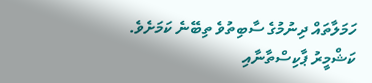ހަމަލާތައް ދިނުމުގެ ސާބިތުވެ ތިބޭނެ ކަމަށެވެ.
ކަޝްމީރު ޕާކިސްތާނާއި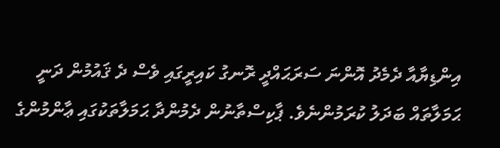އިންޑިޔާއާ ދެމެދު އޮންނަ ސަރަޙައްދީ ރޮނގު ކައިރީގައި ވެސް ދެ ޤައުމުން ދަނީ ޙަމަލާތައް ބަދަލު ކުރަމުންނެވެ. ޕާކިސްތާނުން ދެމުންދާ ޙަމަލާތަކުގައި ޢާންމުންގެ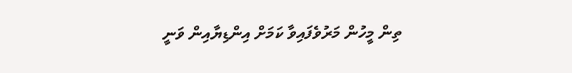ތިން މީހުން މަރުވެފައިވާ ކަމަށް އިންޑިޔާއިން ވަނީ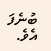ބުނެފަ އެވެ.